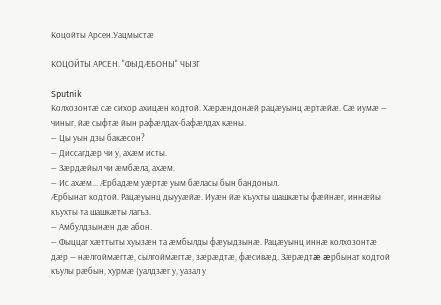Коцойты Арсен.Уацмыстæ

КОЦОЙТЫ АРСЕН. "ФЫДÆБОНЫ" ЧЫЗГ

Sputnik
Колхозонтæ сæ сихор ахицæн кодтой. Хæрæндонæй рацæуынц æртæйæ. Сæ иумæ — чиныг, йæ сыфтæ йын рафæлдах-бафæлдах кæны.
— Цы уын дзы бакæсон?
— Диссагдæр чи у, ахæм исты.
— Зæрдæйыл чи æмбæла, ахæм.
— Ис ахæм... Æрбадæм уæртæ уым бæласы бын бандоныл.
Æрбынат кодтой. Рацæуынц дыууæйæ. Иуæн йæ къухты шашкæты фæйнæг, иннæйы къухты та шашкæты лагъз.
— Амбулдзынæн дæ абон.
— Фыццаг хæттыты хуызæн та æмбылды фæуыдзынæ. Рацæуынц иннæ колхозонтæ дæр — нæлгоймæгтæ, сылгоймæгтæ, зæрæдтæ, фæсивæд. Зæрæдтæ æрбынат кодтой къулы рæбын, хурмæ (уалдзæг у, уазал у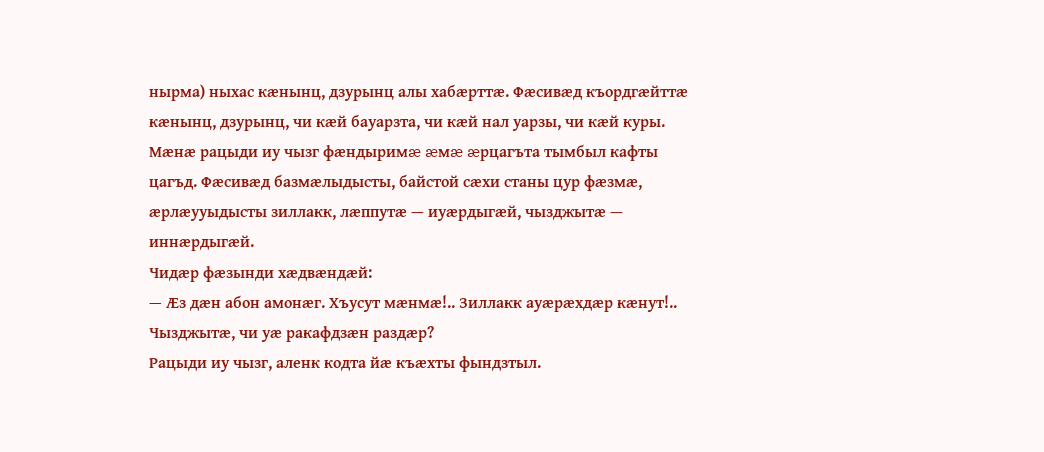нырма) ныхас кæнынц, дзурынц алы хабæрттæ. Фæсивæд къордгæйттæ кæнынц, дзурынц, чи кæй бауарзта, чи кæй нал уарзы, чи кæй куры.
Мæнæ рацыди иу чызг фæндыримæ æмæ æрцагъта тымбыл кафты цагъд. Фæсивæд базмæлыдысты, байстой сæхи станы цур фæзмæ, æрлæууыдысты зиллакк, лæппутæ — иуæрдыгæй, чызджытæ — иннæрдыгæй.
Чидæр фæзынди хæдвæндæй:
— Æз дæн абон амонæг. Хъусут мæнмæ!.. Зиллакк ауæрæхдæр кæнут!.. Чызджытæ, чи уæ ракафдзæн раздæр?
Рацыди иу чызг, аленк кодта йæ къæхты фындзтыл.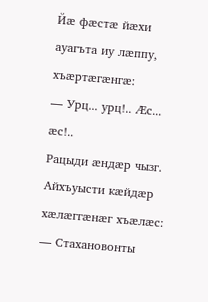Йæ фæстæ йæхи ауагъта иу лæппу, хъæртæгæнгæ:
— Урц... урц!.. Æс... æс!..
Рацыди æндæр чызг.
Айхъуысти кæйдæр хæлæггæнæг хъæлæс:
— Стахановонты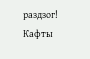раздзог! Кафты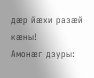дæр йæхи разæй кæны!
Амонæг дзуры: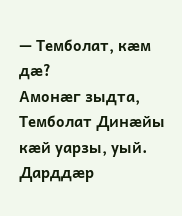— Темболат, кæм дæ?
Амонæг зыдта, Темболат Динæйы кæй уарзы, уый.
Дарддæр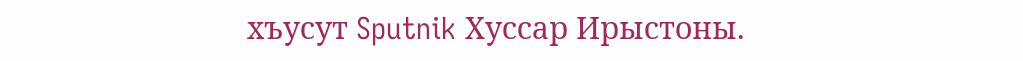хъусут Sputnik Хуссар Ирыстоны.